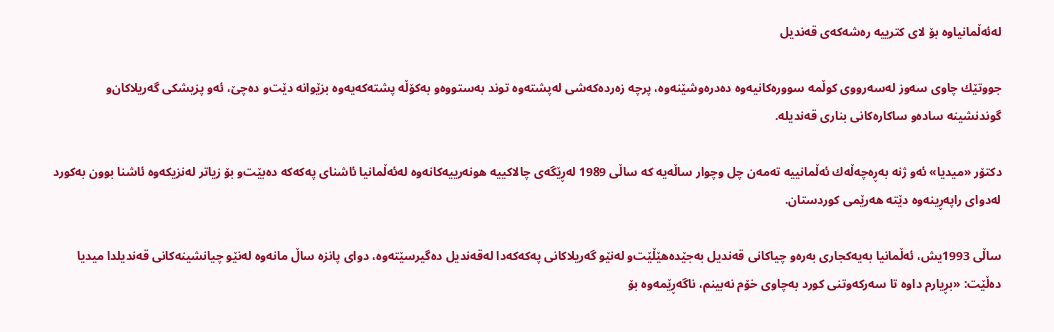له‌ئه‌ڵمانیاوه‌ بۆ لای‌ كترییه‌ ره‌شه‌كه‌ی‌ قه‌ندیل

جووتێك چاوی‌ سه‌وز له‌سه‌رووی‌ كوڵمه‌ سووره‌كانیه‌وه‌ ده‌دره‌وشێنه‌وه‌، پرچه‌ زه‌رده‌كه‌شی‌ له‌پشته‌وه‌ توند به‌ستووه‌‌و به‌كۆڵه‌ پشته‌كه‌یه‌وه‌ بزێوانه‌ دێت‌و ده‌چێ‌، ئه‌و پزیشكی‌ گه‌ریلاكان‌و گوندنشینه‌ ساده‌و ساكاره‌كانی‌ بناری‌ قه‌ندیله‌.

دكتۆر «میدیا» ئه‌و ژنه‌ به‌ڕه‌چه‌ڵه‌ك ئه‌ڵمانییه‌ ته‌مه‌ن چل وچوار ساڵه‌یه‌ كه‌ ساڵی‌ 1989 له‌ڕێگه‌ی‌ چالاكییه‌ هونه‌رییه‌كانه‌وه‌ له‌ئه‌ڵمانیا ئاشنای‌ په‌كه‌كه‌ ده‌بێت‌و بۆ زیاتر له‌نزیكه‌وه‌ ئاشنا بوون به‌كورد له‌دوای‌ راپه‌ڕینه‌وه‌ دێته‌ هه‌رێمی‌ كوردستان.

ساڵی‌ 1993یش، ئه‌ڵمانیا به‌یه‌كجاری‌ به‌ره‌و چیاكانی‌ قه‌ندیل به‌جێده‌هێڵێت‌و له‌نێو گه‌ریلاكانی‌ په‌كه‌كه‌دا له‌قه‌ندیل ده‌گیرسێته‌وه‌، دوای‌ پانزه‌ ساڵ مانه‌وه‌ له‌نێو چیانشینه‌كانی‌ قه‌ندیلدا میدیا ده‌ڵێت: «بڕیارم داوه‌ تا سه‌ركه‌وتنی‌ كورد به‌چاوی‌ خۆم نه‌بینم، ناگه‌ڕێمه‌وه‌ بۆ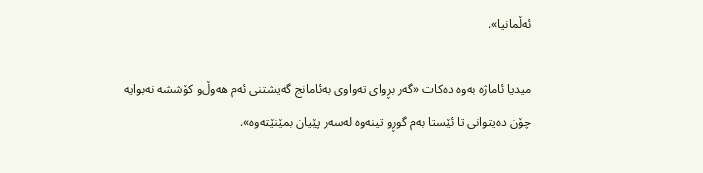ئه‌ڵمانیا».

میدیا ئاماژه‌ به‌وه‌ ده‌كات «گه‌ر بڕوای‌ ته‌واوی‌ به‌ئامانج گه‌یشتنی‌ ئه‌م هه‌وڵ‌‌و كۆششه‌ نه‌بوایه‌ چۆن ده‌یتوانی‌ تا ئێستا به‌م گوڕ‌و تینه‌وه‌ له‌سه‌ر پێیان بمێنێته‌وه‌».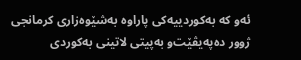ئه‌و كه‌ به‌كوردییه‌كی‌ پاراوه‌ به‌شێوه‌زاری‌ كرمانجی‌ ژوور ده‌په‌یڤێت‌و به‌پیتی‌ لاتینی‌ به‌كوردی‌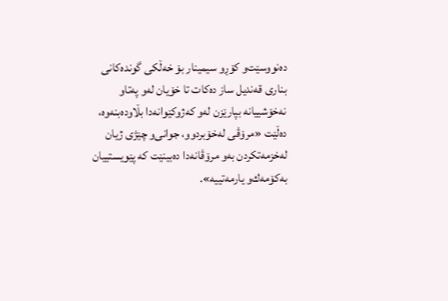ده‌نووسێت‌و كۆڕو سیمینار بۆ خه‌ڵكی‌ گونده‌كانی‌ بناری‌ قه‌ندیل ساز ده‌كات تا خۆیان له‌و په‌تاو نه‌خۆشییانه‌ بپارێزن له‌و كه‌ژوكێوانه‌دا بڵاوده‌بنه‌وه‌، ده‌ڵێت «مرۆڤی‌ له‌خۆبردوو، جوانی‌‌و چێژی‌ ژیان له‌خزمه‌تكردن به‌و مرۆڤانه‌دا ده‌بینێت كه‌ پێویستییان به‌كۆمه‌ك‌و یارمه‌تییه‌».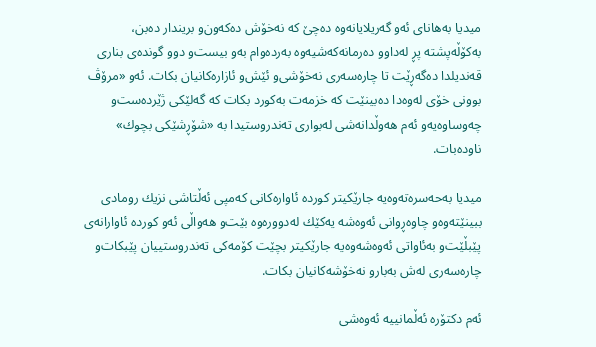میدیا به‌هانای‌ ئه‌و گه‌ریلایانه‌وه‌ ده‌چێ‌ كه‌ نه‌خۆش ده‌كه‌ون‌و بریندار ده‌بن، به‌كۆڵه‌پشته‌ پڕ له‌داوو ده‌رمانه‌كه‌شیه‌وه‌ به‌رده‌وام به‌و بیست‌و دوو گونده‌ی‌ بناری‌ قه‌ندیلدا ده‌گه‌ڕێت تا چاره‌سه‌ری‌ نه‌خۆشی‌‌و ئێش‌و ئازاره‌كانیان بكات. ئه‌و «مرۆڤ بوونی‌ خۆی‌ له‌وه‌دا ده‌بینێت كه‌ خزمه‌ت به‌كورد بكات كه‌ گه‌لێكی‌ ژێرده‌ست‌و چه‌وساوه‌یه‌‌و ئه‌م هه‌وڵدانه‌شی‌ له‌بواری‌ ته‌ندروستیدا به‌ «شۆڕشێكی‌ بچوك» ناوده‌بات.

میدیا به‌حه‌سره‌ته‌وه‌یه‌ جارێكیتر كورده‌ ئاواره‌كانی‌ كه‌مپی‌ ئه‌ڵتاشی‌ نزیك رومادی‌ ببینێته‌وه‌‌و چاوه‌ڕوانی‌ ئه‌وه‌شه‌ یه‌كێك له‌دووره‌وه‌ بێت‌و هه‌واڵی‌ ئه‌و كورده‌ ئاوارانه‌ی‌ پێبڵێت‌و به‌ئاواتی‌ ئه‌وه‌شه‌وه‌یه‌ جارێكیتر بچێت كۆمه‌كی‌ ته‌ندروستییان پێبكات‌و چاره‌سه‌ری‌ له‌ش به‌بارو نه‌خۆشه‌كانیان بكات.

ئه‌م دكتۆره‌ ئه‌ڵمانییه‌ ئه‌وه‌شی‌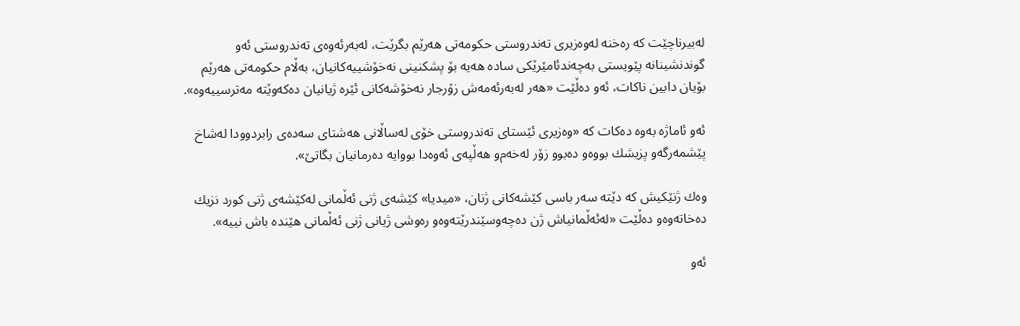له‌بیرناچێت كه‌ ره‌خنه‌ له‌وه‌زیری‌ ته‌ندروستی‌ حكومه‌تی‌ هه‌رێم بگرێت، له‌به‌رئه‌وه‌ی‌ ته‌ندروستی‌ ئه‌و گوندنشینانه‌ پێویستی به‌چه‌ندئامێرێكی‌ ساده‌ هه‌یه‌ بۆ پشكنینی‌ نه‌خۆشییه‌كانیان، به‌ڵام حكومه‌تی‌ هه‌رێم بۆیان دابین ناكات، ئه‌و ده‌ڵێت «هه‌ر له‌به‌رئه‌مه‌ش زۆرجار نه‌خۆشه‌كانی‌ ئێره‌ ژیانیان ده‌كه‌وێته‌ مه‌ترسییه‌وه‌».

ئه‌و ئاماژه‌ به‌وه‌ ده‌كات كه‌ «وه‌زیری‌ ئێستای‌ ته‌ندروستی‌ خۆی‌ له‌ساڵانی‌ هه‌شتای‌ سه‌ده‌ی‌ رابردوودا له‌شاخ پێشمه‌رگه‌و پزیشك بووه‌‌و ده‌بوو زۆر له‌خه‌م‌و هه‌ڵپه‌ی‌ ئه‌وه‌دا بووایه‌ ده‌رمانیان بگاتێ».

وه‌ك ژنێكیش كه‌ دێته‌ سه‌ر باسی‌ كێشه‌كانی‌ ژنان، «میدیا» كێشه‌ی‌ ژنی‌ ئه‌ڵمانی‌ له‌كێشه‌ی‌ ژنی‌ كورد نزیك ده‌خاته‌وه‌و ده‌ڵێت «له‌ئه‌ڵمانیاش ژن ده‌چه‌وسێندرێته‌وه‌‌و ره‌وشی‌ ژیانی‌ ژنی‌ ئه‌ڵمانی‌ هێنده‌ باش نییه‌».

ئه‌و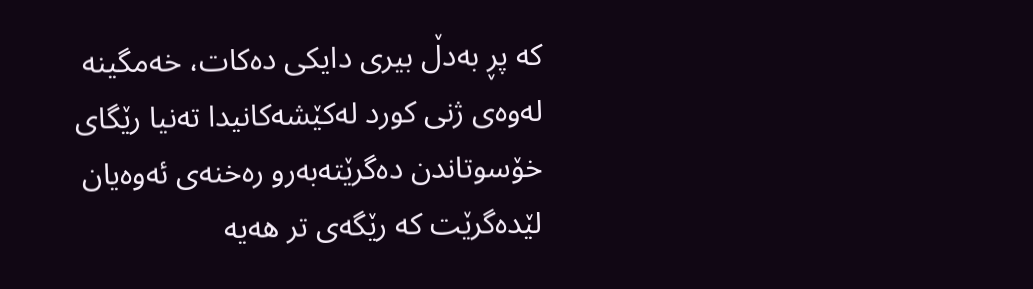كه‌ پڕ به‌دڵ‌ بیری‌ دایكی‌ ده‌كات، خه‌مگینه‌ له‌وه‌ی‌ ژنی‌ كورد له‌كێشه‌كانیدا ته‌نیا رێگای‌ خۆسوتاندن ده‌گرێته‌به‌رو ره‌خنه‌ی‌ ئه‌وه‌یان لێده‌گرێت كه‌ رێگه‌ی‌ تر هه‌یه‌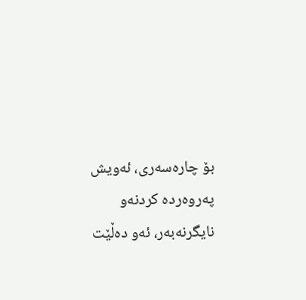بۆ چاره‌سه‌ری‌، ئه‌ویش په‌روه‌رده‌ كردنه‌و نایگرنه‌به‌ر، ئه‌و ده‌ڵێت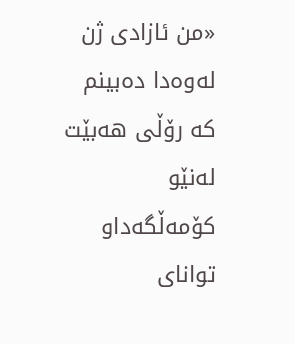«من ئازادی‌ ژن له‌وه‌دا ده‌بینم كه‌ رۆڵی‌ هه‌بێت له‌نێو كۆمه‌ڵگه‌داو توانای‌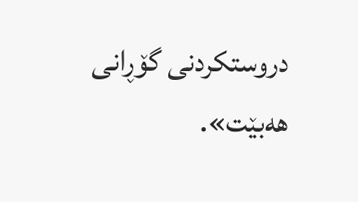دروستكردنی‌ گۆڕانی‌ هه‌بێت».